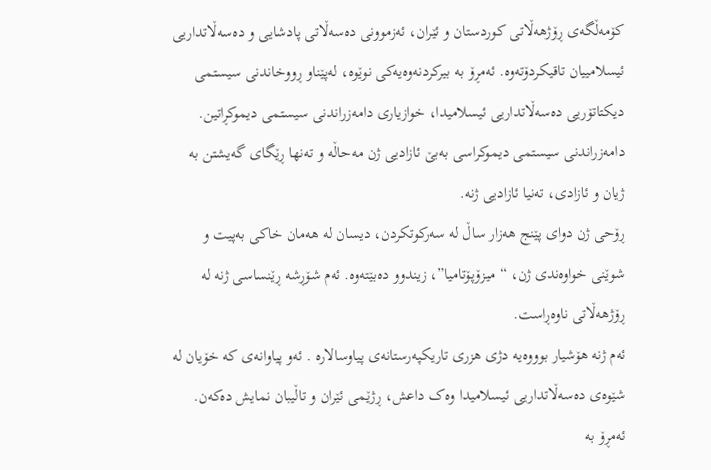کۆمەڵگەی ڕۆژهەڵاتی کوردستان و ئێران، ئەزموونی دەسەڵاتی پادشایی و دەسەڵاتداریی ئیسلامییان تاقیکردۆتەوە. ئەمڕۆ بە بیرکردنەوەیەکی نوێوە، لەپێناو ڕووخاندنی سیستمی دیکتاتۆریی دەسەڵاتداریی ئیسلامیدا، خوازیاری دامەزراندنی سیستمی دیموکڕاتین.
دامەزراندنی سیستمی دیموکراسی بەبێ ئازادیی ژن مەحاڵە و تەنها ڕێگای گەیشتن بە ژیان و ئازادی، تەنیا ئازادیی ژنە.
ڕۆحی ژن دوای پێنج هەزار ساڵ لە سەرکوتکردن، دیسان لە هەمان خاکی بەپیت و شوێنی خواوەندی ژن، “میزۆپۆتامیا”، زیندوو دەبێتەوە. ئەم شۆڕشە ڕێنساسی ژنە لە ڕۆژهەڵاتی ناوەڕاست.
ئەم ژنە هۆشیار بوووەیە دژی هزری تاریکپەرستانەی پیاوسالارە . ئەو پیاوانەی کە خۆیان لە شێوەی دەسەڵاتداریی ئیسلامیدا وەک داعش، ڕژێمی ئێران و تاڵیبان نمایش دەکەن. ئەمڕۆ بە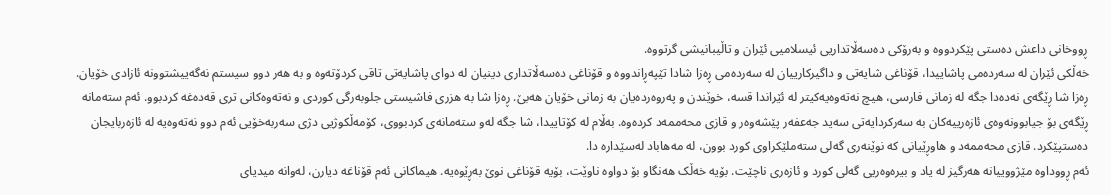ڕووخانی داعش دەستی پێکردووە و بەرۆکی دەسەڵاتداریی ئیسلامیی ئێران و تاڵیبانیشی گرتووە.
خەڵکی ئێران لە سەردەمی پاشاییدا، قۆناغی شایەتی و داگیرکارییان لە سەردەمی ڕەزا شادا تێپەڕاندووە و قۆناغی دەسەڵاتداری دینیان لە دوای پاشایەتی تاقی کردۆتەوە و بە هەر دوو سیستم نەگەییشتوونە ئازادی خۆیان.
ڕەزا شا ڕێگەی نەدەدا جگە لە زمانی فارسی، هیچ نەتەوەیەکیتر لە ئێراندا قسە، خوێندن و پەروەردەیان بە زمانی خۆیان هەبێ. ڕەزا شا بە هزری فاشیستی جلوبەرگی کوردی و نەتەوەکانی تری قەدەغە کردبوو. ئەم ستەمانە ڕێگەی بۆ جیابوونەوەی ئازەرییەکان بە سەرکردایەتی سەید جەعفەر پێشەوەر و قازی محەممەد کردەوە. بەڵام لە کۆتاییدا، شا جگە لەو ستەمانەی کردبووی، کۆمەڵکوژیی دژی سەربەخۆیی ئەم دوو نەتەوەیە لە ئازەربایجان دەستپێکرد. قازی محەممەد و هاوڕێیانی کە نوێنەری گەلی ستەملێکراوی کورد بوون، لە مەهاباد لەسێدارە دا.
ئەم ڕووداوە مێژووییانە هەرگیز لە یاد و بیرەوەریی گەلی کورد و ئازەری ناچێت. بۆیە خەڵک هەنگاو بۆ دواوە ناوێت، بۆیە قۆناغی نوێ بەڕێوەیە. هیماکانی ئەم قۆناغە دیارن، لەوانە میدیای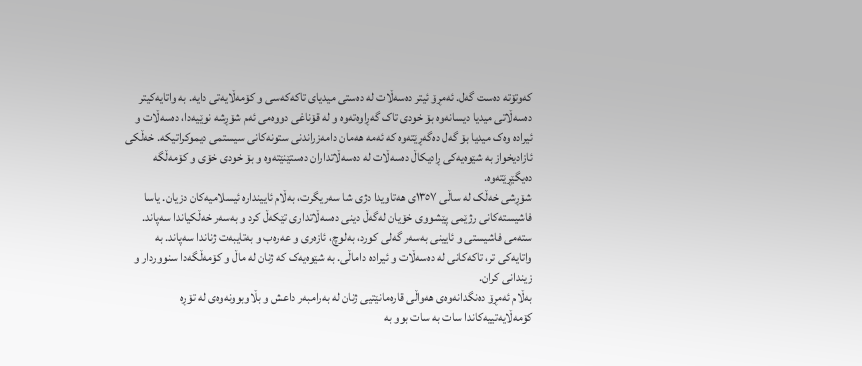کەوتۆتە دەست گەل. ئەمڕۆ ئیتر دەسەڵات لە دەستی میدیای تاکەکەسی و کۆمەڵایەتی دایە. بە واتایەکیتر دەسەڵاتی میدیا دیسانەوە بۆ خودی تاک گەڕاوەتەوە و لە قۆناغی دووەمی ئەم شۆڕشە نوێیەدا، دەسەڵات و ئیرادە وەک میدیا بۆ گەل دەگەڕێتەوە کە ئەمە هەمان دامەزراندنی ستونەکانی سیستمی دیموکراتیکە. خەڵکی ئازادیخواز بە شێوەیەکی ڕادیکاڵ دەسەڵات لە دەسەڵاتداران دەستێنێتەوە و بۆ خودی خۆی و کۆمەڵگە دەیگێڕێتەوە.
شۆڕشی خەڵک لە ساڵی ١٣٥٧ی هەتاویدا دژی شا سەریگرت، بەڵام ئاییندارە ئیسلامیەکان دزیان. یاسا فاشیستەکانی رژێمی پێشووی خۆیان لەگەڵ دینی دەسەڵاتداری تێکەڵ کرد و بەسەر خەڵکیاندا سەپاند.
ستەمی فاشیستی و ئایینی بەسەر گەلی کورد، بەلوچ، ئازەری و عەرەب و بەتایبەت ژناندا سەپاند. بە واتایەکی تر، تاکەکانی لە دەسەڵات و ئیرادە داماڵی. بە شێوەیەک کە ژنان لە ماڵ و کۆمەڵگەدا سنووردار و زیندانی کران.
بەڵام ئەمڕۆ دەنگدانەوەی هەواڵی قارەمانێتیی ژنان لە بەرامبەر داعش و بڵاوبوونەوەی لە تۆڕە کۆمەڵایەتییەکاندا سات بە سات بوو بە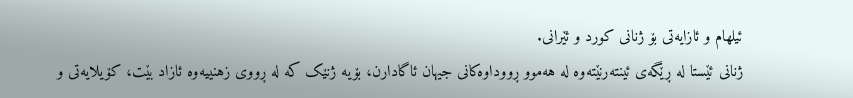ئیلهام و ئازایەتی بۆ ژنانی کورد و ئێرانی.
ژنانی ئێستا لە ڕێگەی ئینتەرنێتەوە لە هەموو ڕووداوەکانی جیهان ئاگادارن، بۆیە ژنێک کە لە ڕووی زهنییەوە ئازاد بێت، کۆیلایەتی و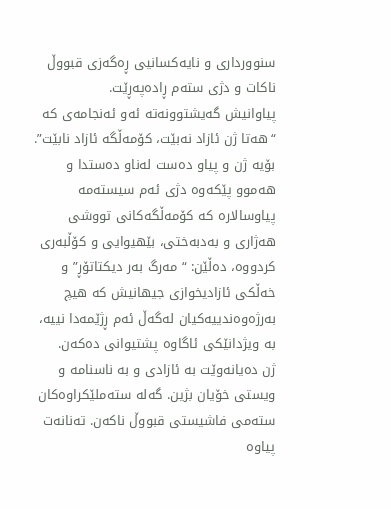سنوورداری و نایەکسانیی ڕەگەزی قبووڵ ناکات و دژی ستەم ڕادەپەڕێت.
پیاوانیش گەیشتوونەتە ئەو ئەنجامەی کە “هەتا ژن ئازاد نەبێت، کۆمەڵگە ئازاد نابێت”. بۆیە ژن و پیاو دەست لەناو دەستدا و هەموو پێکەوە دژی ئەم سیستەمە پیاوسالارە کە کۆمەڵگەکانی تووشی هەژاری و بەدبەختی، بێهیوایی و کۆڵبەری کردووە، دەڵێن: “مەرگ بەر دیکتاتۆڕ” و خەڵکی ئازادیخوازی جیهانیش کە هیچ بەرژەوەندییەکیان لەگەڵ ئەم ڕژێمەدا نییە، بە ویژدانێکی ئاگاوە پشتیوانی دەکەن.
ژن دەیانەوێت بە ئازادی و بە ناسنامە و ویستی خۆیان بژین. گەلە ستەملێکراوەکان ستەمی فاشیستی قبووڵ ناکەن. تەنانەت پیاوە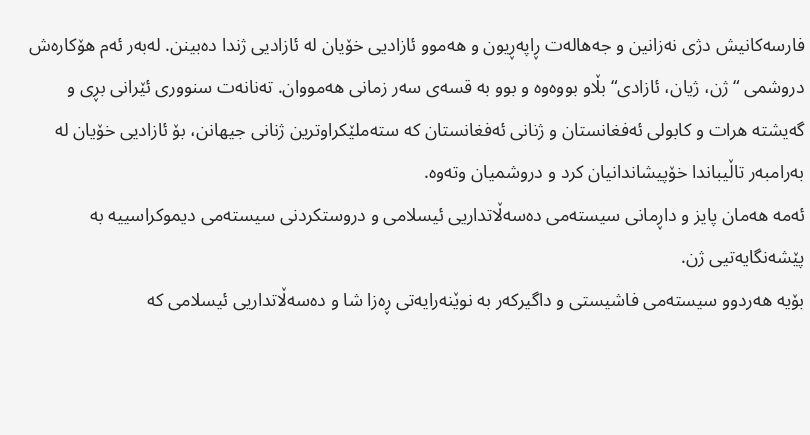فارسەکانیش دژی نەزانین و جەهالەت ڕاپەڕیون و هەموو ئازادیی خۆیان لە ئازادیی ژندا دەبینن. لەبەر ئەم هۆکارەش دروشمی “ژن، ژیان، ئازادی“ بڵاو بووەوە و بوو بە قسەی سەر زمانی هەمووان. تەنانەت سنووری ئێرانی بڕی و گەیشتە هرات و کابولی ئەفغانستان و ژنانی ئەفغانستان کە ستەملێکراوترین ژنانی جیهانن، بۆ ئازادیی خۆیان لە بەرامبەر تاڵیباندا خۆپیشاندانیان کرد و دروشمیان وتەوە.
ئەمە هەمان پایز و داڕمانی سیستەمی دەسەڵاتداریی ئیسلامی و دروستکردنی سیستەمی دیموکراسییە بە پێشەنگایەتیی ژن.
بۆیە هەردوو سیستەمی فاشیستی و داگیرکەر بە نوێنەرایەتی ڕەزا شا و دەسەڵاتداریی ئیسلامی کە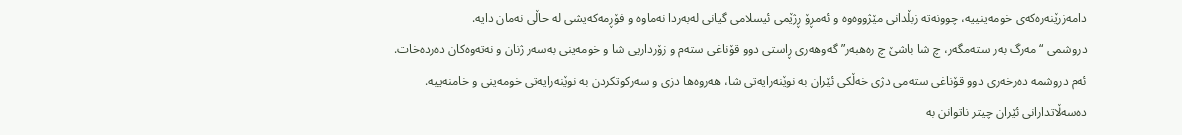دامەزرێنەرەکەی خومەینییە، چوونەتە زبڵدانی مێژووەوە و ئەمڕۆ ڕژێمی ئیسلامی گیانی لەبەردا نەماوە و فۆڕمەکەیشی لە حاڵی نەمان دایە.
دروشمی “مەرگ بەر ستەمگەر، چ شا باشێ چ رەهبەر” گەوهەری ڕاستی دوو قۆناغی ستەم و زۆرداریی شا و خومەینی بەسەر ژنان و نەتەوەکان دەردەخات. ئەم دروشمە دەرخەری دوو قۆناغی ستەمی دژی خەڵکی ئێران بە نوێنەرایەتی شا، هەروەها دزی و سەرکوتکردن بە نوێنەرایەتی خومەینی و خامنەییە.
دەسەڵاتدارانی ئێران چیتر ناتوانن بە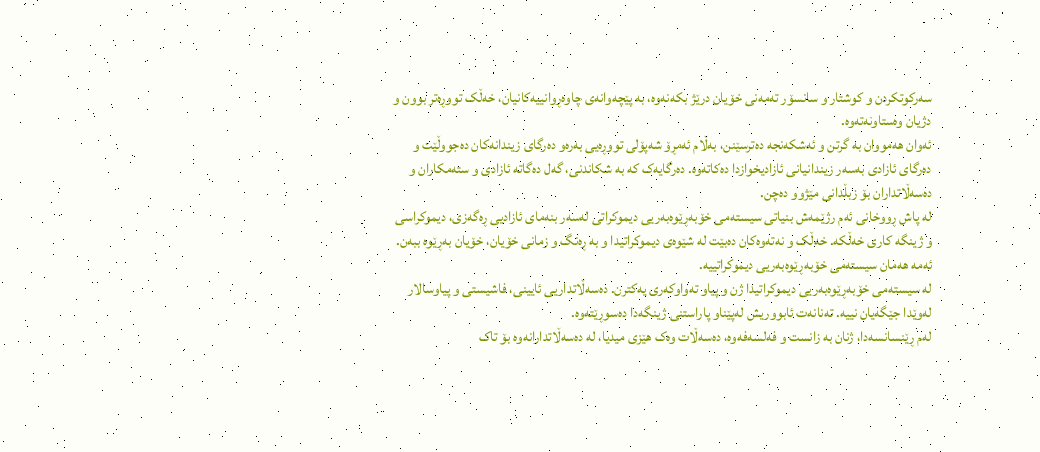سەرکوتکردن و کوشتار و سانسۆر تەمەنی خۆیان درێژ بکەنەوە، بە پێچەوانەی چاوەڕوانییەکانیان، خەڵک تووڕەتر بوون و دژیان وەستاونەتەوە.
ئەوان هەمووان بە گرتن و ئەشکەنجە دەترسێنن، بەڵام ئەمڕۆ شەپۆلی تووڕەیی بەرەو دەرگای زیندانەکان دەجووڵێت و دەرگای ئازادی بەسەر زیندانیانی ئازادیخوازدا دەکاتەوە. دەرگایەک کە بە شکاندنی، گەل دەگاتە ئازادی و ستەمکاران و دەسەڵاتداران بۆ زبڵدانی مێژوو دەچن.
لە پاش ڕووخانی ئەم رژێمەش بنیاتی سیستەمی خۆبەڕێوەبەریی دیموکراتی لەسەر بنەمای ئازادیی ڕەگەزی، دیموکراسی و ژینگە کارى خەڵکە. خەڵک و نەتەوەکان دەبێت لە شێوەی دیموکراتیدا و بە ڕەنگ و زمانی خۆیان، خۆیان بەڕێوە ببەن. ئەمە هەمان سیستەمی خۆبەڕێوەبەریی دیموکراتییە.
لە سیستەمی خۆبەڕێوەبەریی دیموکراتیدا ژن و پیاو تەواوکەری یەکترن. دەسەڵاتداریی ئایینی، فاشیستی و پیاوسالار لەوێدا جێگەیان نییە. تەنانەت ئابووریش لەپێناو پاراستنی ژینگەدا دەسوڕێتەوە.
لەم ڕێنسانسەدا، ژنان بە زانست و فەلسەفەوە، دەسەڵات وەک هێزی میدیا، لە دەسەڵاتدارانەوە بۆ تاک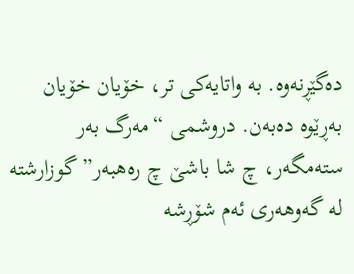دەگێڕنەوە. بە واتایەکی تر، خۆیان خۆیان بەڕێوە دەبەن. دروشمی “مەرگ بەر ستەمگەر، چ شا باشێ چ رەهبەر” گوزارشتە لە گەوهەری ئەم شۆڕشە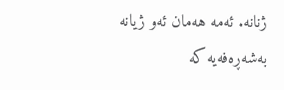ژنانە. ئەمە هەمان ئەو ژیانە بەشەڕەفەیە کە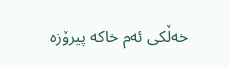خەڵکی ئەم خاکە پیرۆزە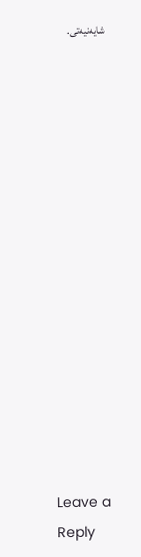شایەنیەتی.















Leave a Reply